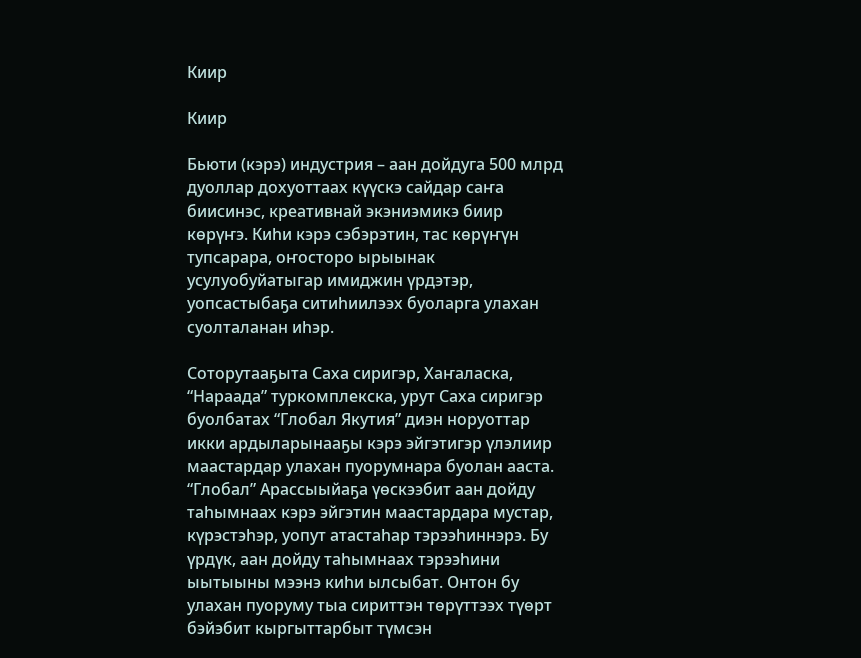Киир

Киир

Бьюти (кэрэ) индустрия – аан дойдуга 500 млрд дуоллар дохуоттаах күүскэ сайдар саҥа биисинэс, креативнай экэниэмикэ биир көрүҥэ. Киһи кэрэ сэбэрэтин, тас көрүҥүн тупсарара, оҥосторо ырыынак усулуобуйатыгар имиджин үрдэтэр, уопсастыбаҕа ситиһиилээх буоларга улахан суолталанан иһэр.

Соторутааҕыта Саха сиригэр, Хаҥаласка, “Нараада” туркомплекска, урут Саха сиригэр буолбатах “Глобал Якутия” диэн норуоттар икки ардыларынааҕы кэрэ эйгэтигэр үлэлиир маастардар улахан пуорумнара буолан ааста. “Глобал” Арассыыйаҕа үөскээбит аан дойду таһымнаах кэрэ эйгэтин маастардара мустар, күрэстэһэр, уопут атастаһар тэрээһиннэрэ. Бу үрдүк, аан дойду таһымнаах тэрээһини ыытыыны мээнэ киһи ылсыбат. Онтон бу улахан пуоруму тыа сириттэн төрүттээх түөрт бэйэбит кыргыттарбыт түмсэн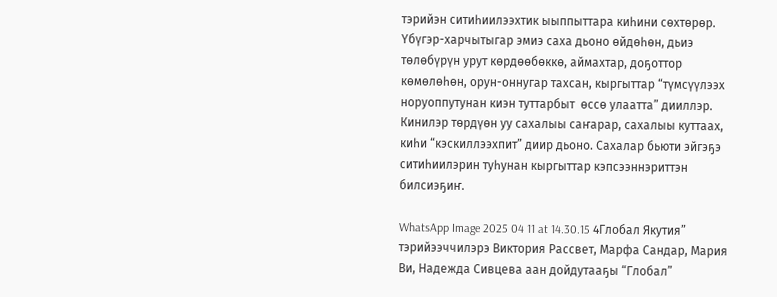тэрийэн ситиһиилээхтик ыыппыттара киһини сөхтөрөр. Үбүгэр-харчытыгар эмиэ саха дьоно өйдөһөн, дьиэ төлөбүрүн урут көрдөөбөккө, аймахтар, доҕоттор көмөлөһөн, орун-оннугар тахсан, кыргыттар “түмсүүлээх норуоппутунан киэн туттарбыт  өссө улаатта” дииллэр. Кинилэр төрдүөн уу сахалыы саҥарар, сахалыы куттаах, киһи “кэскиллээхпит” диир дьоно. Сахалар бьюти эйгэҕэ ситиһиилэрин туһунан кыргыттар кэпсээннэриттэн билсиэҕиҥ.

WhatsApp Image 2025 04 11 at 14.30.15 4Глобал Якутия” тэрийээччилэрэ Виктория Рассвет, Марфа Сандар, Мария Ви, Надежда Сивцева аан дойдутааҕы “Глобал”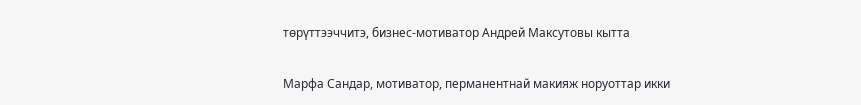төрүттээччитэ, бизнес-мотиватор Андрей Максутовы кытта

Марфа Сандар, мотиватор, перманентнай макияж норуоттар икки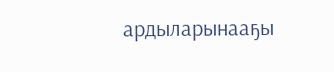ардыларынааҕы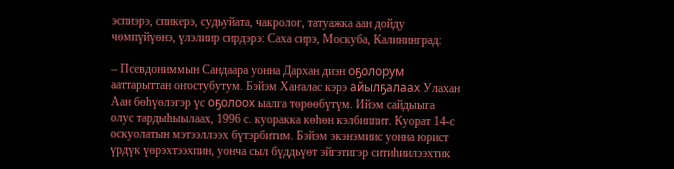эспиэрэ, спикерэ, судьуйата, чакролог, татуажка аан дойду чөмпүйүөнэ, үлэлиир сирдэрэ: Саха сирэ, Москуба, Калининград:

– Псевдониммын Сандаара уонна Дархан диэн оҕолорум ааттарыттан оҥостубутум. Бэйэм Хаҥалас кэрэ айылҕалаах Улахан Аан бөһүөлэгэр үс оҕолоох ыалга төрөөбүтүм. Ийэм сайдыыга олус тардыһыылаах, 1996 с. куоракка көһөн кэлбиппит. Куорат 14-с оскуолатын мэтээллээх бүтэрбитим. Бэйэм экэнэмиис уонна юрист үрдүк үөрэхтээхпин, уонча сыл бүддьүөт эйгэтигэр ситиһиилээхтик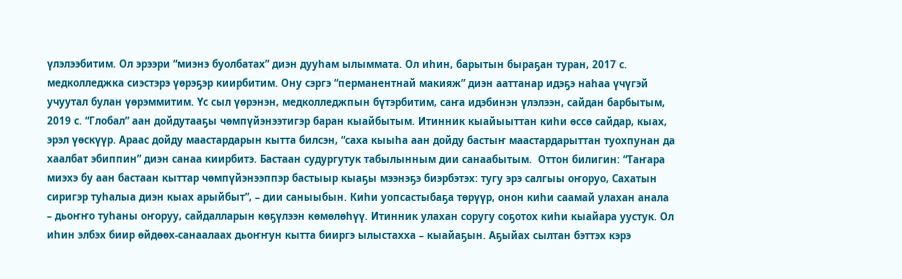үлэлээбитим. Ол эрээри “миэнэ буолбатах” диэн дууһам ылыммата. Ол иһин, барытын быраҕан туран, 2017 с. медколледжка сиэстэрэ үөрэҕэр киирбитим. Ону сэргэ “перманентнай макияж” диэн ааттанар идэҕэ наһаа үчүгэй учуутал булан үөрэммитим. Үс сыл үөрэнэн, медколледжпын бүтэрбитим, саҥа идэбинэн үлэлээн, сайдан барбытым, 2019 с. “Глобал” аан дойдутааҕы чөмпүйэнээтигэр баран кыайбытым. Итинник кыайыыттан киһи өссө сайдар, кыах, эрэл үөскүүр. Араас дойду маастардарын кытта билсэн, “саха кыыһа аан дойду бастыҥ маастардарыттан туохпунан да хаалбат эбиппин” диэн санаа киирбитэ. Бастаан судургутук табылынным дии санаабытым.  Оттон билигин: “Таҥара миэхэ бу аан бастаан кыттар чөмпүйэнээппэр бастыыр кыаҕы мээнэҕэ биэрбэтэх: тугу эрэ салгыы оҥоруо, Сахатын сиригэр туһалыа диэн кыах арыйбыт”, – дии саныыбын. Киһи уопсастыбаҕа төрүүр, онон киһи саамай улахан анала – дьоҥҥо туһаны оҥоруу, сайдалларын көҕүлээн көмөлөһүү. Итинник улахан соругу соҕотох киһи кыайара уустук. Ол иһин элбэх биир өйдөөх-санаалаах дьоҥҥун кытта бииргэ ылыстахха – кыайаҕын. Аҕыйах сылтан бэттэх кэрэ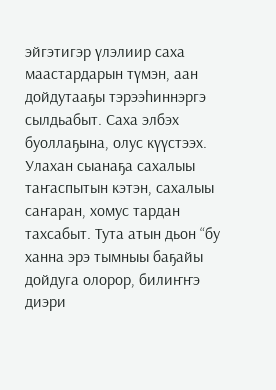эйгэтигэр үлэлиир саха маастардарын түмэн, аан дойдутааҕы тэрээһиннэргэ сылдьабыт. Саха элбэх буоллаҕына, олус күүстээх. Улахан сыанаҕа сахалыы таҥаспытын кэтэн, сахалыы саҥаран, хомус тардан тахсабыт. Тута атын дьон “бу ханна эрэ тымныы баҕайы дойдуга олорор, билиҥҥэ диэри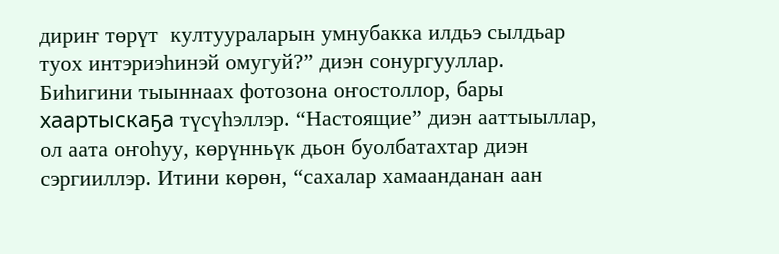дириҥ төрүт  култуураларын умнубакка илдьэ сылдьар туох интэриэһинэй омугуй?” диэн сонургууллар.  Биһигини тыыннаах фотозона оҥостоллор, бары хаартыскаҕа түсүһэллэр. “Настоящие” диэн ааттыыллар, ол аата оҥоһуу, көрүнньүк дьон буолбатахтар диэн сэргииллэр. Итини көрөн, “сахалар хамаанданан аан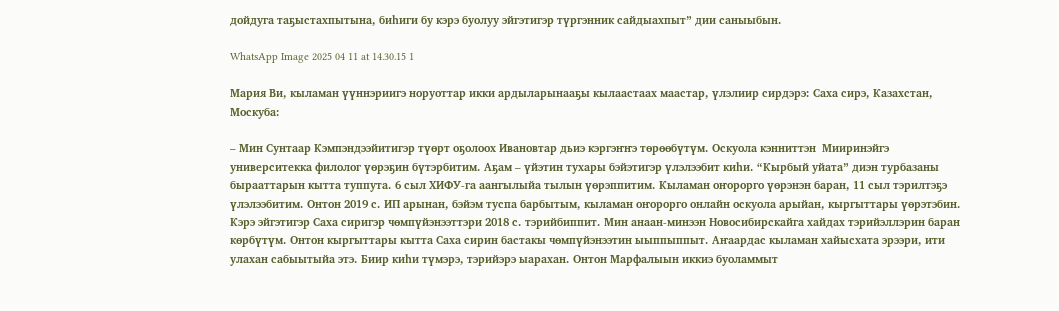дойдуга таҕыстахпытына, биһиги бу кэрэ буолуу эйгэтигэр түргэнник сайдыахпыт” дии саныыбын.

WhatsApp Image 2025 04 11 at 14.30.15 1

Мария Ви, кыламан үүннэриигэ норуоттар икки ардыларынааҕы кылаастаах маастар, үлэлиир сирдэрэ: Саха сирэ, Казахстан, Москуба:

– Мин Сунтаар Кэмпэндээйитигэр түөрт оҕолоох Ивановтар дьиэ кэргэҥҥэ төрөөбүтүм. Оскуола кэнниттэн  Мииринэйгэ университекка филолог үөрэҕин бүтэрбитим. Аҕам – үйэтин тухары бэйэтигэр үлэлээбит киһи. “Кырбый уйата” диэн турбазаны бырааттарын кытта туппута. 6 сыл ХИФУ-га аангылыйа тылын үөрэппитим. Кыламан оҥорорго үөрэнэн баран, 11 сыл тэрилтэҕэ үлэлээбитим. Онтон 2019 с. ИП арынан, бэйэм туспа барбытым, кыламан оҥорорго онлайн оскуола арыйан, кыргыттары үөрэтэбин. Кэрэ эйгэтигэр Саха сиригэр чөмпүйэнээттэри 2018 с. тэрийбиппит. Мин анаан-минээн Новосибирскайга хайдах тэрийэллэрин баран көрбүтүм. Онтон кыргыттары кытта Саха сирин бастакы чөмпүйэнээтин ыыппыппыт. Аҥаардас кыламан хайысхата эрээри, ити улахан сабыытыйа этэ. Биир киһи түмэрэ, тэрийэрэ ыарахан. Онтон Марфалыын иккиэ буоламмыт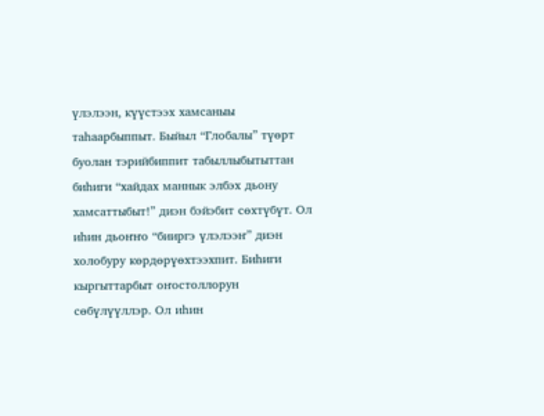үлэлээн, күүстээх хамсаныы таһаарбыппыт. Быйыл “Глобалы” түөрт буолан тэрийбиппит табыллыбытыттан биһиги “хайдах маннык элбэх дьону хамсаттыбыт!” диэн бэйэбит сөхтүбүт. Ол иһин дьоҥҥо “бииргэ үлэлээҥ” диэн холобуру көрдөрүөхтээхпит. Биһиги кыргыттарбыт оҥостоллорун сөбүлүүллэр. Ол иһин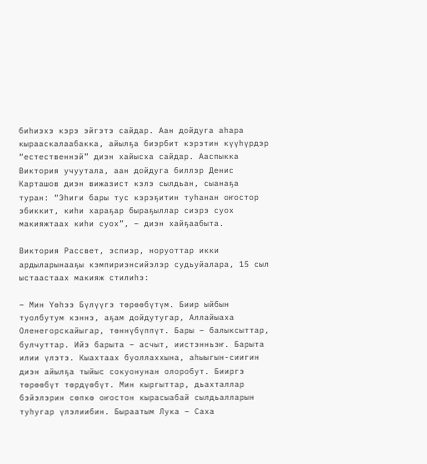биһиэхэ кэрэ эйгэтэ сайдар. Аан дойдуга аһара кырааскалаабакка, айылҕа биэрбит кэрэтин күүһүрдэр “естественнэй” диэн хайысха сайдар. Ааспыкка Виктория учуутала, аан дойдуга биллэр Денис Карташов диэн вижазист кэлэ сылдьан, сыанаҕа туран: “Эһиги бары тус кэрэҕитин туһанан оҥостор эбиккит, киһи хараҕар быраҕыллар сиэрэ суох макияжтаах киһи суох”, – диэн хайҕаабыта.

Виктория Рассвет, эспиэр, норуоттар икки ардыларынааҕы кэмпириэнсийэлэр судьуйалара, 15 сыл ыстаастаах макияж стилиһэ:

– Мин Үөһээ Бүлүүгэ төрөөбүтүм. Биир ыйбын туолбутум кэннэ, аҕам дойдутугар, Аллайыаха Оленегорскайыгар, төннүбүппүт. Бары – балыксыттар, булчуттар. Ийэ барыта – асчыт, иистэнньэҥ. Барыта илии үлэтэ. Кыахтаах буоллаххына, аһыыгын-сиигин диэн айылҕа тыйыс сокуонунан олоробут. Бииргэ төрөөбүт төрдүөбүт. Мин кыргыттар, дьахталлар  бэйэлэрин сөпкө оҥостон кырасыабай сылдьалларын туһугар үлэлиибин. Быраатым Лука – Саха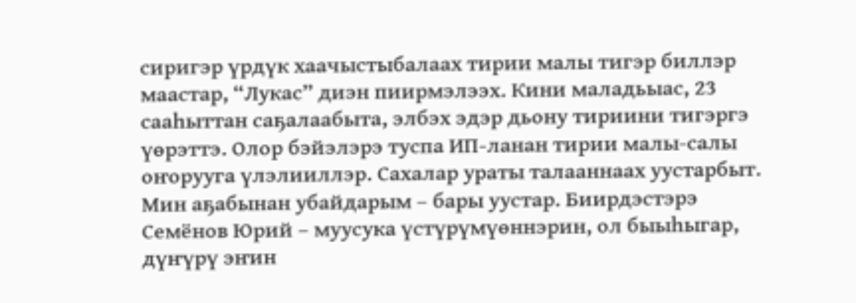сиригэр үрдүк хаачыстыбалаах тирии малы тигэр биллэр маастар, “Лукас” диэн пиирмэлээх. Кини маладьыас, 23 сааһыттан саҕалаабыта, элбэх эдэр дьону тириини тигэргэ үөрэттэ. Олор бэйэлэрэ туспа ИП-ланан тирии малы-салы оҥорууга үлэлииллэр. Сахалар ураты талааннаах уустарбыт. Мин аҕабынан убайдарым – бары уустар. Биирдэстэрэ Семёнов Юрий – муусука үстүрүмүөннэрин, ол быыһыгар, дүҥүрү эҥин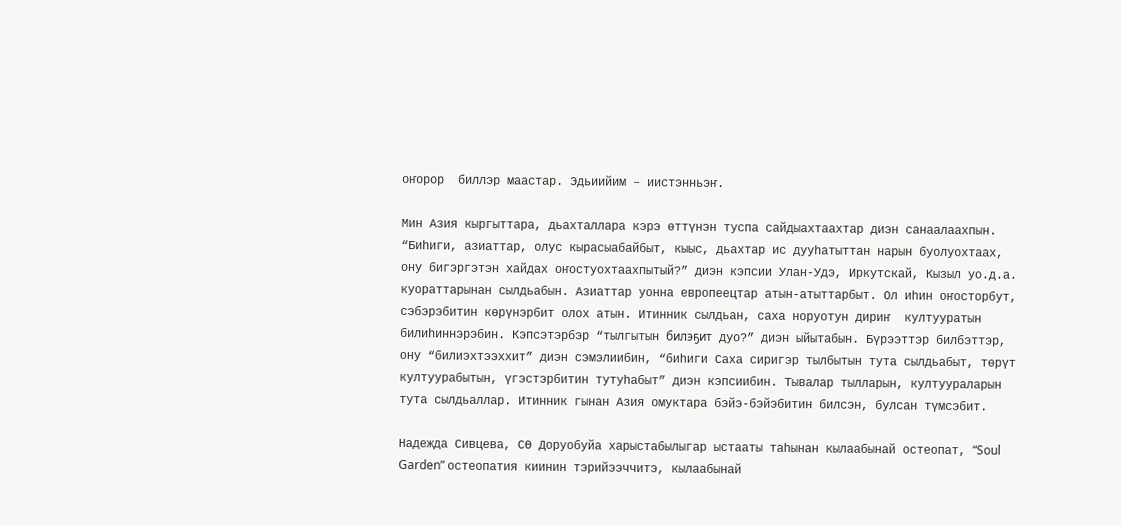оҥорор  биллэр маастар. Эдьиийим – иистэнньэҥ.

Мин Азия кыргыттара, дьахталлара кэрэ өттүнэн туспа сайдыахтаахтар диэн санаалаахпын. “Биһиги, азиаттар, олус кырасыабайбыт, кыыс, дьахтар ис дууһатыттан нарын буолуохтаах,  ону бигэргэтэн хайдах оҥостуохтаахпытый?” диэн кэпсии Улан-Удэ, Иркутскай, Кызыл уо.д.а. куораттарынан сылдьабын. Азиаттар уонна европеецтар атын-атыттарбыт. Ол иһин оҥосторбут, сэбэрэбитин көрүнэрбит олох атын. Итинник сылдьан, саха норуотун дириҥ  култууратын билиһиннэрэбин. Кэпсэтэрбэр “тылгытын билэҕит дуо?” диэн ыйытабын. Бүрээттэр билбэттэр, ону “билиэхтээххит” диэн сэмэлиибин, “биһиги Саха сиригэр тылбытын тута сылдьабыт, төрүт култуурабытын, үгэстэрбитин тутуһабыт” диэн кэпсиибин. Тывалар тылларын, култуураларын тута сылдьаллар. Итинник гынан Азия омуктара бэйэ-бэйэбитин билсэн, булсан түмсэбит.

Надежда Сивцева, СӨ Доруобуйа харыстабылыгар ыстааты таһынан кылаабынай остеопат, “Soul Garden” остеопатия киинин тэрийээччитэ, кылаабынай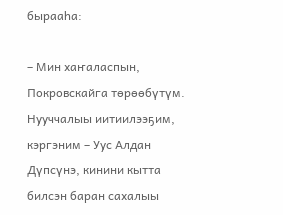бырааһа:

– Мин хаҥаласпын, Покровскайга төрөөбүтүм. Нууччалыы иитиилээҕим, кэргэним – Уус Алдан Дүпсүнэ, кинини кытта билсэн баран сахалыы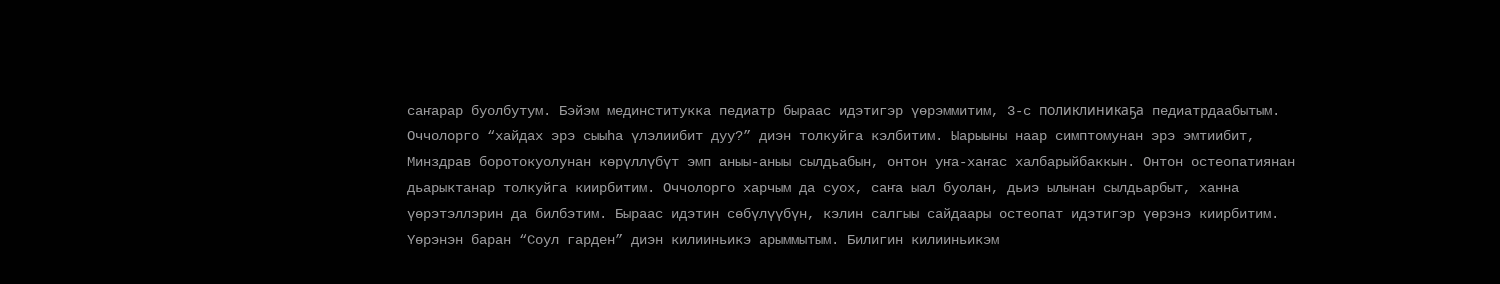саҥарар буолбутум. Бэйэм мединститукка педиатр быраас идэтигэр үөрэммитим, 3-с поликлиникаҕа педиатрдаабытым. Оччолорго “хайдах эрэ сыыһа үлэлиибит дуу?” диэн толкуйга кэлбитим. Ыарыыны наар симптомунан эрэ эмтиибит, Минздрав боротокуолунан көрүллүбүт эмп аныы-аныы сылдьабын, онтон уҥа-хаҥас халбарыйбаккын. Онтон остеопатиянан дьарыктанар толкуйга киирбитим. Оччолорго харчым да суох, саҥа ыал буолан, дьиэ ылынан сылдьарбыт, ханна үөрэтэллэрин да билбэтим. Быраас идэтин сөбүлүүбүн, кэлин салгыы сайдаары остеопат идэтигэр үөрэнэ киирбитим. Үөрэнэн баран “Соул гарден” диэн килииньикэ арыммытым. Билигин килииньикэм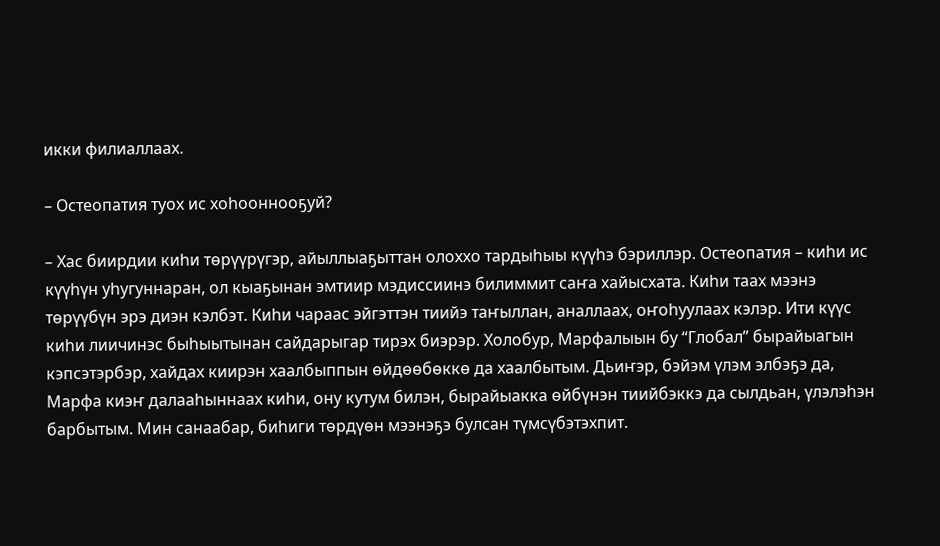икки филиаллаах.

– Остеопатия туох ис хоһооннооҕуй?

– Хас биирдии киһи төрүүрүгэр, айыллыаҕыттан олоххо тардыһыы күүһэ бэриллэр. Остеопатия – киһи ис күүһүн уһугуннаран, ол кыаҕынан эмтиир мэдиссиинэ билиммит саҥа хайысхата. Киһи таах мээнэ төрүүбүн эрэ диэн кэлбэт. Киһи чараас эйгэттэн тиийэ таҥыллан, аналлаах, оҥоһуулаах кэлэр. Ити күүс киһи лиичинэс быһыытынан сайдарыгар тирэх биэрэр. Холобур, Марфалыын бу “Глобал” бырайыагын кэпсэтэрбэр, хайдах киирэн хаалбыппын өйдөөбөккө да хаалбытым. Дьиҥэр, бэйэм үлэм элбэҕэ да, Марфа киэҥ далааһыннаах киһи, ону кутум билэн, бырайыакка өйбүнэн тиийбэккэ да сылдьан, үлэлэһэн барбытым. Мин санаабар, биһиги төрдүөн мээнэҕэ булсан түмсүбэтэхпит.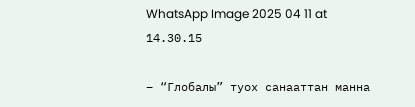WhatsApp Image 2025 04 11 at 14.30.15

– “Глобалы” туох санааттан манна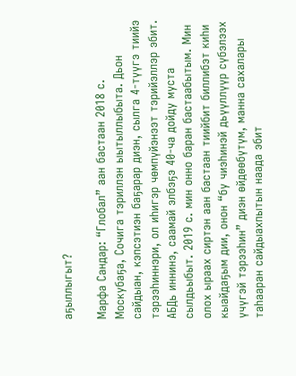аҕыллыгыт?

Марфа Сандар: “Глобал” аан бастаан 2018 с. Москубаҕа, Сочига тэриллэн ыытыллыбыта. Дьон сайдыан, кэпсэтиэн баҕарар диэн, сылга 4-түүгэ тиийэ тэрээһиннэри, ол иһигэр чөмпүйэнээт тэрийэллэр эбит. АБДь иннинэ, саамай элбэҕэ 40-ча дойду муста сылдьыбыт. 2019 с. мин онно баран бастаабытым. Мин олох ыраах сиртэн аан бастаан тиийбит биллибэт киһи кыайдаҕым дии, онон “бу чиэһинэй дьүүллүүр сүбэлээх үчүгэй тэрээһин” диэн өйдөөбүтүм, манна сахалары таһааран сайдыахпытын наада эбит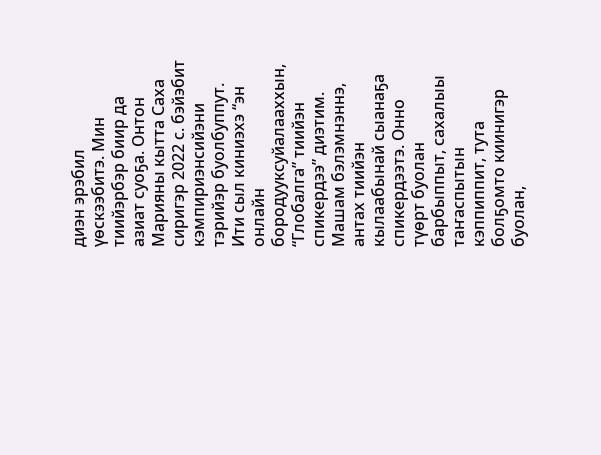диэн эрэбил үөскээбитэ. Мин тиийэрбэр биир да азиат суоҕа. Онтон Марияны кытта Саха сиригэр 2022 с. бэйэбит кэмпириэнсийэни тэрийэр буолбуппут. Ити сыл киниэхэ “эн онлайн бородууксуйалааххын, “Глобалга” тиийэн спикердээ” диэтим. Машам бэлэмнэннэ, антах тиийэн кылаабынай сыанаҕа  спикердээтэ. Онно түөрт буолан барбыппыт, сахалыы таҥаспытын кэппиппит, тута болҕомто киинигэр буолан,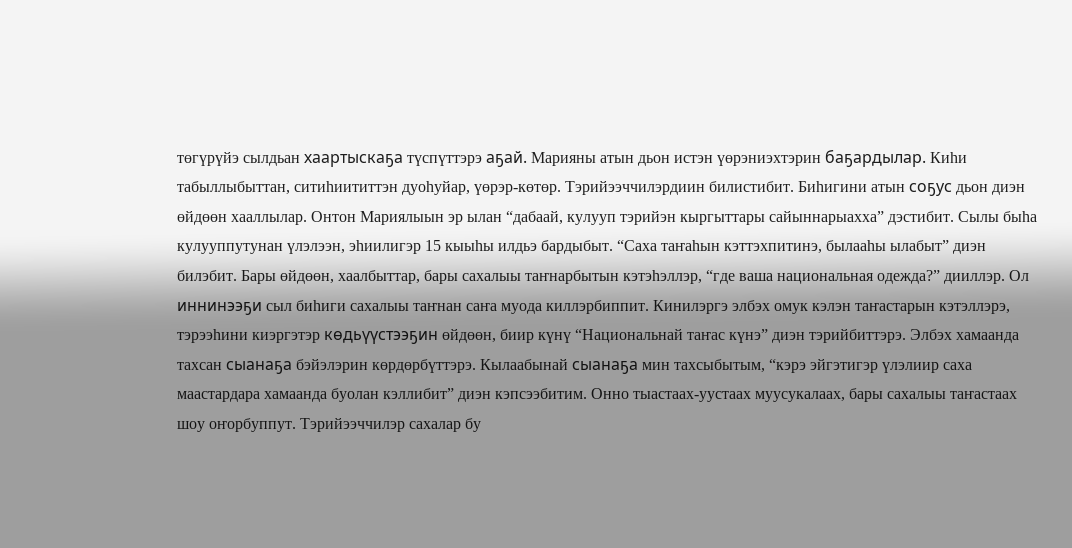төгүрүйэ сылдьан хаартыскаҕа түспүттэрэ аҕай. Марияны атын дьон истэн үөрэниэхтэрин баҕардылар. Киһи табыллыбыттан, ситиһиититтэн дуоһуйар, үөрэр-көтөр. Тэрийээччилэрдиин билистибит. Биһигини атын соҕус дьон диэн өйдөөн хааллылар. Онтон Мариялыын эр ылан “дабаай, кулууп тэрийэн кыргыттары сайыннарыахха” дэстибит. Сылы быһа кулууппутунан үлэлээн, эһиилигэр 15 кыыһы илдьэ бардыбыт. “Саха таҥаһын кэттэхпитинэ, былааһы ылабыт” диэн билэбит. Бары өйдөөн, хаалбыттар, бары сахалыы таҥнарбытын кэтэһэллэр, “где ваша национальная одежда?” дииллэр. Ол иннинээҕи сыл биһиги сахалыы таҥнан саҥа муода киллэрбиппит. Кинилэргэ элбэх омук кэлэн таҥастарын кэтэллэрэ, тэрээһини киэргэтэр көдьүүстээҕин өйдөөн, биир күнү “Национальнай таҥас күнэ” диэн тэрийбиттэрэ. Элбэх хамаанда тахсан сыанаҕа бэйэлэрин көрдөрбүттэрэ. Кылаабынай сыанаҕа мин тахсыбытым, “кэрэ эйгэтигэр үлэлиир саха маастардара хамаанда буолан кэллибит” диэн кэпсээбитим. Онно тыастаах-уустаах муусукалаах, бары сахалыы таҥастаах шоу оҥорбуппут. Тэрийээччилэр сахалар бу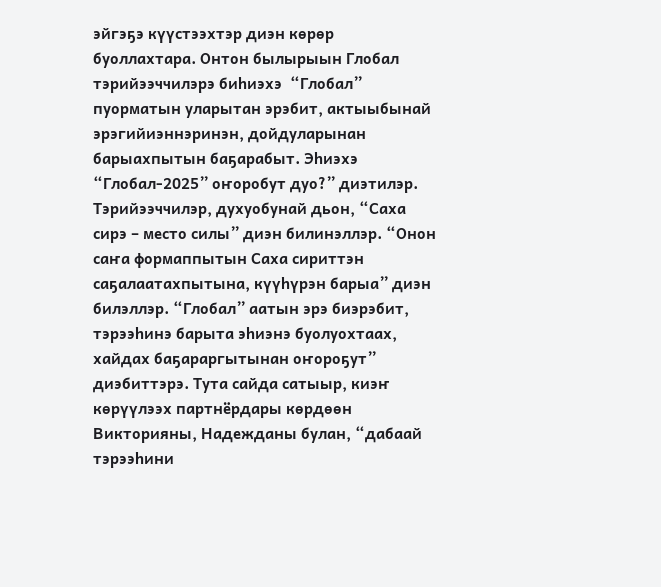эйгэҕэ күүстээхтэр диэн көрөр буоллахтара. Онтон былырыын Глобал тэрийээччилэрэ биһиэхэ  “Глобал” пуорматын уларытан эрэбит, актыыбынай эрэгийиэннэринэн, дойдуларынан барыахпытын баҕарабыт. Эһиэхэ “Глобал-2025” оҥоробут дуо?” диэтилэр. Тэрийээччилэр, духуобунай дьон, “Саха сирэ – место силы” диэн билинэллэр. “Онон саҥа формаппытын Саха сириттэн саҕалаатахпытына, күүһүрэн барыа” диэн билэллэр. “Глобал” аатын эрэ биэрэбит, тэрээһинэ барыта эһиэнэ буолуохтаах, хайдах баҕараргытынан оҥороҕут” диэбиттэрэ. Тута сайда сатыыр, киэҥ көрүүлээх партнёрдары көрдөөн Викторияны, Надежданы булан, “дабаай  тэрээһини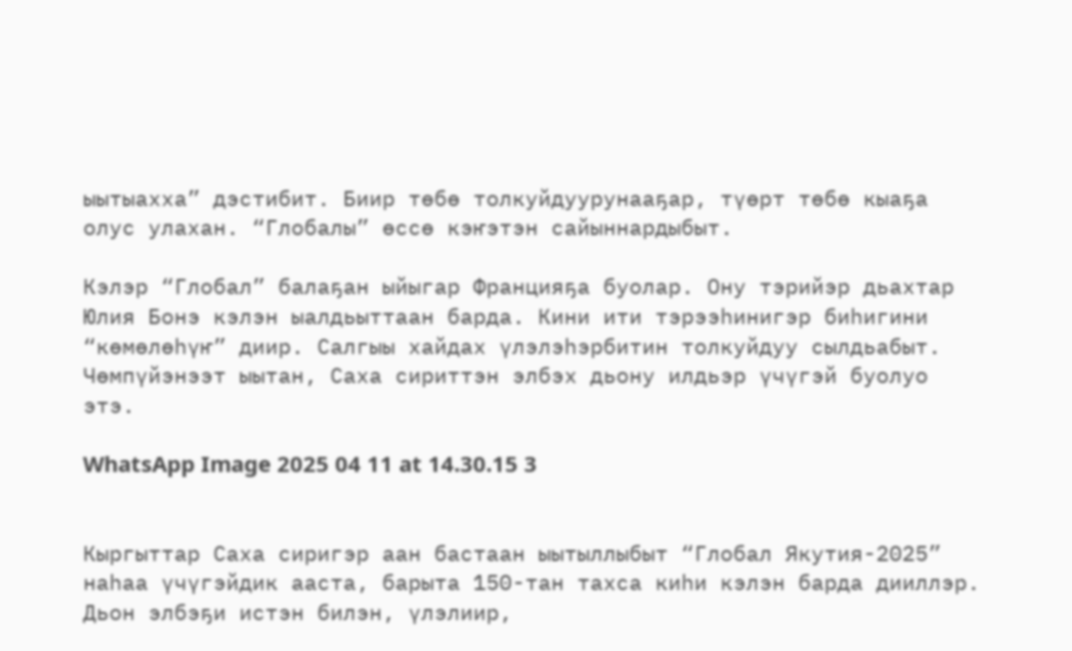ыытыахха” дэстибит. Биир төбө толкуйдуурунааҕар, түөрт төбө кыаҕа олус улахан. “Глобалы” өссө кэҥэтэн сайыннардыбыт.

Кэлэр “Глобал” балаҕан ыйыгар Францияҕа буолар. Ону тэрийэр дьахтар Юлия Бонэ кэлэн ыалдьыттаан барда. Кини ити тэрээһинигэр биһигини “көмөлөһүҥ” диир. Салгыы хайдах үлэлэһэрбитин толкуйдуу сылдьабыт. Чөмпүйэнээт ыытан, Саха сириттэн элбэх дьону илдьэр үчүгэй буолуо этэ.

WhatsApp Image 2025 04 11 at 14.30.15 3


Кыргыттар Саха сиригэр аан бастаан ыытыллыбыт “Глобал Якутия-2025” наһаа үчүгэйдик ааста, барыта 150-тан тахса киһи кэлэн барда дииллэр. Дьон элбэҕи истэн билэн, үлэлиир,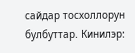сайдар тосхоллорун булбуттар. Кинилэр: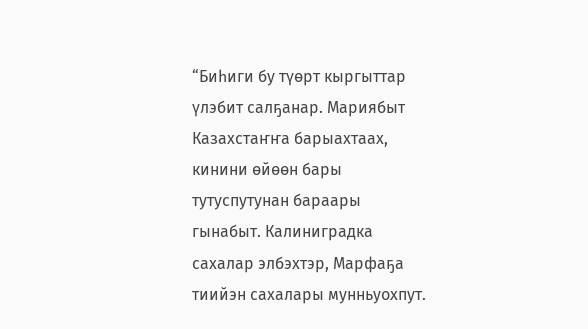“Биһиги бу түөрт кыргыттар үлэбит салҕанар. Мариябыт  Казахстаҥҥа барыахтаах, кинини өйөөн бары тутуспутунан бараары гынабыт. Калиниградка сахалар элбэхтэр, Марфаҕа тиийэн сахалары мунньуохпут.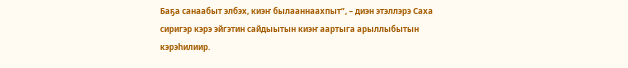Баҕа санаабыт элбэх, киэҥ былааннаахпыт”, – диэн этэллэрэ Саха сиригэр кэрэ эйгэтин сайдыытын киэҥ аартыга арыллыбытын кэрэһилиир.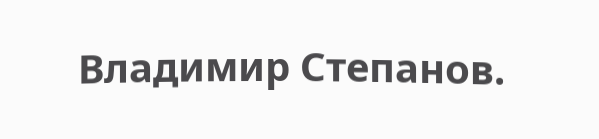Владимир Степанов.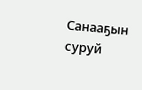Санааҕын суруй